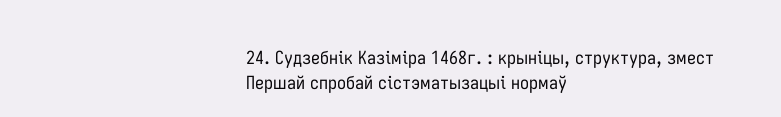24. Судзебнік Казіміра 1468г. : крыніцы, структура, змест
Першай спробай сістэматызацыі нормаў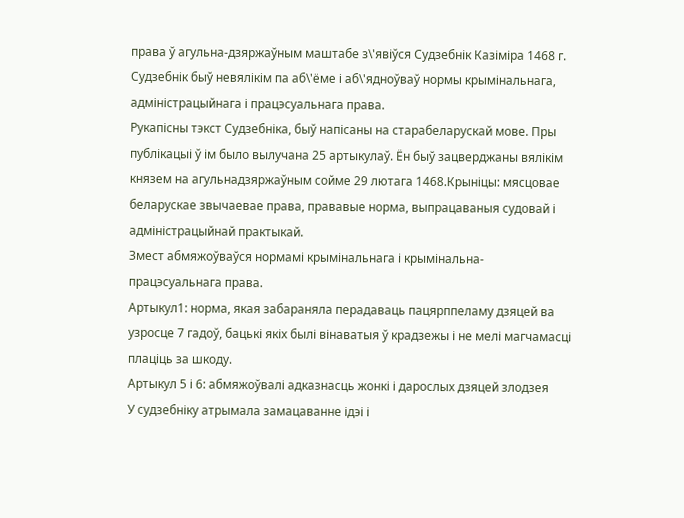права ў агульна-дзяржаўным маштабе з\'явіўся Судзебнік Казіміра 1468 г.
Судзебнік быў невялікім па аб\'ёме і аб\'ядноўваў нормы крымінальнага, адміністрацыйнага і працэсуальнага права.
Рукапісны тэкст Судзебніка, быў напісаны на старабеларускай мове. Пры публікацыі ў ім было вылучана 25 артыкулаў. Ён быў зацверджаны вялікім князем на агульнадзяржаўным сойме 29 лютага 1468.Крыніцы: мясцовае беларускае звычаевае права, прававые норма, выпрацаваныя судовай і адміністрацыйнай практыкай.
Змест абмяжоўваўся нормамі крымінальнага і крымінальна-працэсуальнага права.
Артыкул1: норма, якая забараняла перадаваць пацярппеламу дзяцей ва узросце 7 гадоў, бацькі якіх былі вінаватыя ў крадзежы і не мелі магчамасці плаціць за шкоду.
Артыкул 5 і 6: абмяжоўвалі адказнасць жонкі і дарослых дзяцей злодзея
У судзебніку атрымала замацаванне ідэі і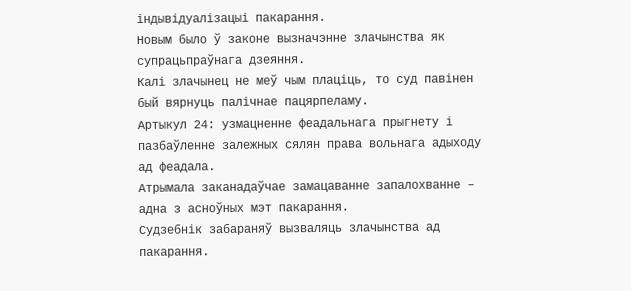індывідуалізацыі пакарання.
Новым было ў законе вызначэнне злачынства як супрацьпраўнага дзеяння.
Калі злачынец не меў чым плаціць, то суд павінен бый вярнуць палічнае пацярпеламу.
Артыкул 24: узмацненне феадальнага прыгнету і пазбаўленне залежных сялян права вольнага адыходу ад феадала.
Атрымала заканадаўчае замацаванне запалохванне – адна з асноўных мэт пакарання.
Судзебнік забараняў вызваляць злачынства ад пакарання.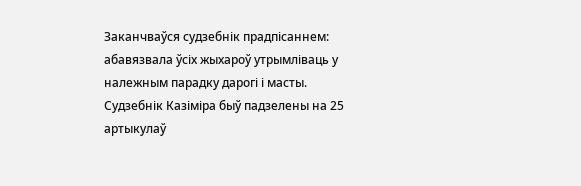Заканчваўся судзебнік прадпісаннем: абавязвала ўсіх жыхароў утрымліваць у належным парадку дарогі і масты.
Судзебнік Казіміра быў падзелены на 25 артыкулаў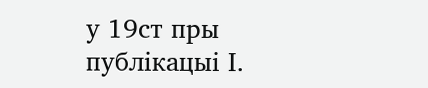у 19ст пры публікацыі І.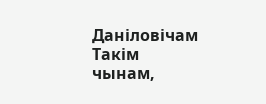Даніловічам
Такім чынам,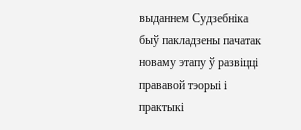выданнем Судзебніка быў пакладзены пачатак новаму этапу ў развіцці прававой тэорыі і практыкі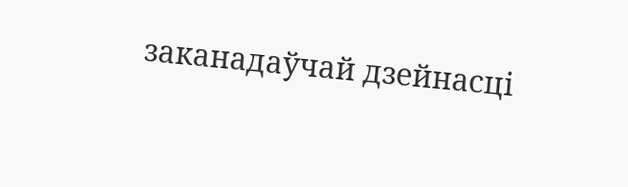заканадаўчай дзейнасці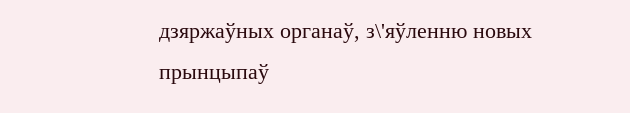дзяржаўных органаў, з\'яўленню новых прынцыпаў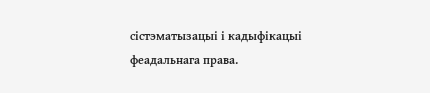сістэматызацыі і кадыфікацыі феадальнага права.